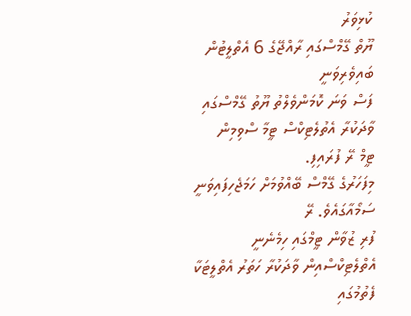ކުޅިވަރު
ޔޫތް ގޭމްސްގައި ރާއްޖޭގެ 6 އެތްލީޓުން ބައިވެރިވަނީ
ފަސް ވަނަ ކޮމަންވެލްތު ޔޫތު ގޭމްސްގައި ވާދަކުރާ އެތުލެޓިކްސް ޓީމާ ސްވިމިން
ޓީމް ރޭ ފުރައިފި.
މިފަހަރުގެ ގޭމްސް ބޭއްވުމަށް ހަމަޖެހިފައިވަނީ ސަމޯއާގައެވެ. ރޭ
ފުރި ޒުވާން ޓީމްގައި ހިމެނެނީ އެތްލެޓިކްސްއިން ވާދަކުރާ ހަތަރު އެތްލީޓަކާ ފެތުމުގައި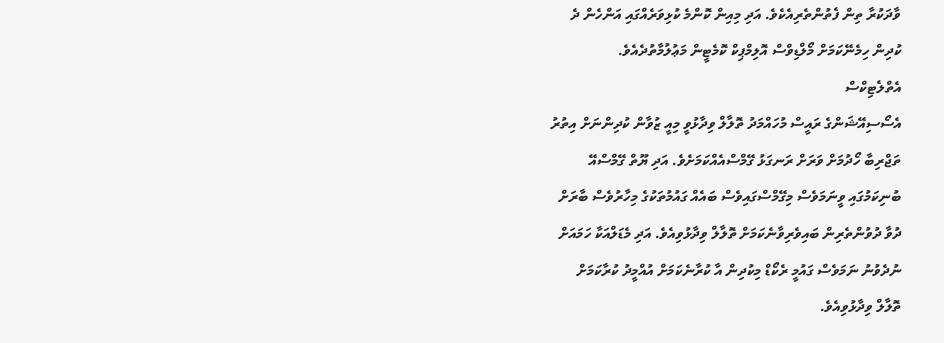ވާދަކުރާ ތިން ފެތުންތެރިއެކެވެ. އަދި މިއިން ކޮންމެ ކުޅިވަރެއްގައި އަންހެން ދެ
ކުދިން ހިމެނޭކަމަށް މޯލްޑިވްސް އޮލިމްޕިކް ކޮމެޓީން މަޢުލުމާތުދެއެވެ.
އެތްލެޓިކްސް
އެސޯސިއޭޝަންގެ ރައީސް މުހައްމަދު ތޮލާލް ވިދާޅުވީ މިއީ ޒުވާން ކުދިންނަށް އިތުރު
ތަޖްރިބާ ހޯދުމަށް ވަރަށް ރަނގަޅު ގޭމްސްއެއްކަމަށެވެ. އަދި ޔޫތް ގޭމްސްއޭ
ބުނިކަމުގައި ވީނަމަވެސް މިގޭމްސްގައިވެސް ބައެއް ގައުމުތަކުގެ މިހާރުވެސް ބާރަށް
ދުވާ ދުވުންތެރިން ބައިވެރިވާނެކަމަށް ތޮލާލް ވިދާޅުވިއެވެ. އަދި މެޑަލްއަކާ ހަމައަށް
ނުދެވުނު ނަމަވެސް ގައުމީ ރެކޯޑް މިކުދިން އާ ކުރާނެކަމަށް އުއްމީދު ކުރާކަމަށް
ތޮލާލް ވިދާޅުވިއެވެ.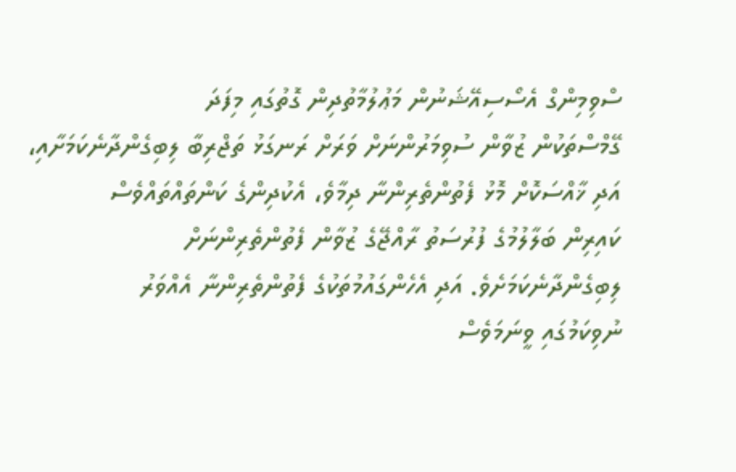ސްވިމިންގް އެސޯސިއޭޝަނުން މަޢުލުމާތުދިން ގޮތުގައި މިފަދަ
ގޭމްސްތަކުން ޒުވާން ސުވިމަރުންނަށް ވަރަށް ރަނގަޅު ތަޖްރިބާ ލިބިގެންދާނެކަމަށާއި،
އަދި ޚާއްސަކޮށް މޮޅު ފެތުންތެރިންނާ ދިމާވެ، އެކުދިންގެ ކަންތައްތައްވެސް
ކައިރިން ބަލާލުމުގެ ފުރުސަތު ރާއްޖޭގެ ޒުވާން ފެތުންތެރިންނަށް
ލިބިގެންދާނެކަމަށެވެ. އަދި އެހެންގައުމުތަކުގެ ފެތުންތެރިންނާ އެއްވަރު
ނުވިކަމުގައި ވީނަމަވެސް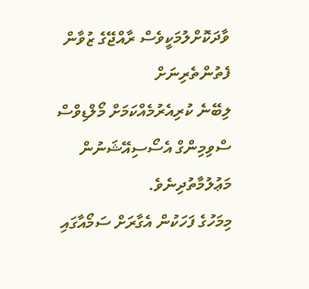ވާދަކޮށްލުމަކީވެސް ރާއްޖޭގެ ޒުވާން ފެތުންތެރިނަށް
ލިބޭނެ ކުރިއެރުމެއްކަމަށް މޯލްޑިވްސް ސްވިމިންގް އެސޯސިއޭޝަނުން މަޢުލުމާތުދިނެވެ.
މިމަހުގެ ފަހަކުން އެގާރަށް ސަމޯއާގައި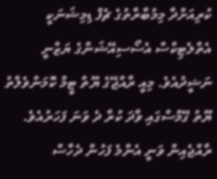ކުރިއަށްދާ މިމުބާރާތުގެ ޗެފް ޑިމިޝަނަކީ
އެތްލެޓިކްސް އެސޯސިއޭޝަންގެ ޔަޒްނީ ނަޝީދުއެވެ. މިއީ ރާއްޖޭގެ ޔޫތް ޓީމް ކޮމަންވެލްތު
ޔޫތު ގޭމްސްގައި ވާދަ ކުރާ ދެ ވަނަ ފަހަރުއެވެ.
ރާއްޖެއިން ވަނީ އެންމެ ފަހުން ދެހާސް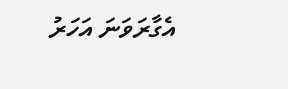އެގާރަވަނަ އަހަރު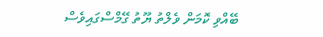ބޭއްވި ކޮމަން ވެލްތު ޔޫތު ގޭމްސްގައިވެސް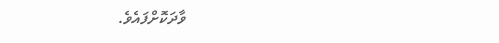ވާދަކޮށްފައެވެ.